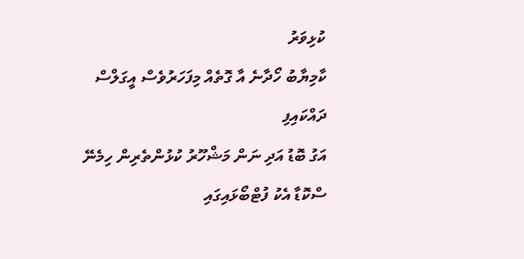ކުޅިވަރު
ކާމިޔާބު ހޯދާނެ އާ ގޮތެއް މިފަހަރުވެސް އީގަލްސް ދައްކައިފި
އަގު ބޮޑު އަދި ނަން މަޝްހޫރު ކުޅުންތެރިން ހިމެނޭ ސްކޮޑާ އެކު ފުޓްބޯޅައިގައި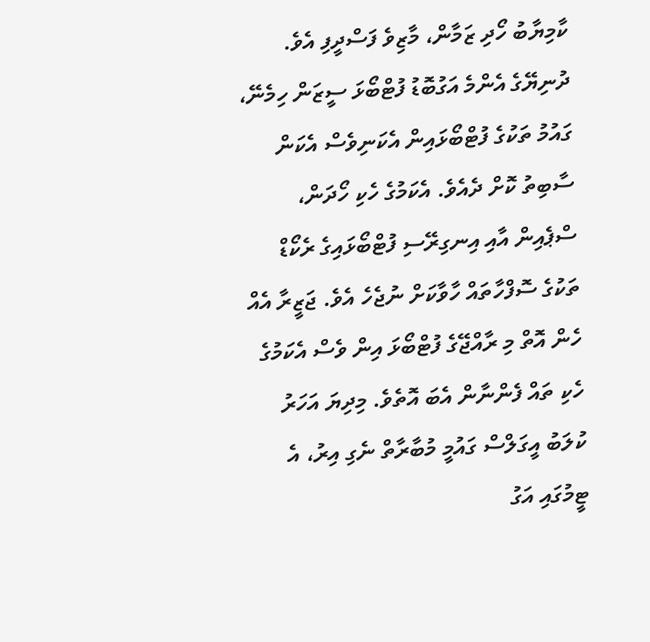ކާމިޔާބު ހޯދި ޒަމާން، މާޒިވެ ފަސްދީފި އެވެ. ދުނިޔޭގެ އެންމެ އަގުބޮޑު ފުޓްބޯޅަ ސީޒަން ހިމެނޭ، ގައުމު ތަކުގެ ފުޓްބޯޅައިން އެކަނިވެސް އެކަން ސާބިތު ކޮށް ދެއެވެ. އެކަމުގެ ހެކި ހޯދަން، ސްޕެއިން އާއި އިނގިރޭސި ފުޓްބޯޅައިގެ ރެކޯޑް ތަކުގެ ސޮފްހާތައް ހާވާކަށް ނުޖެހެ އެވެ. ޖަޒީރާ އެއް ހެން އޮތް މި ރާއްޖޭގެ ފުޓްބޯޅަ އިން ވެސް އެކަމުގެ ހެކި ތައް ފެންނާން އެބަ އޮތެވެ. މިދިޔަ އަހަރު ކުލަބު އީގަލްސް ގައުމީ މުބާރާތް ނެގި އިރު، އެ ޓީމުގައި އަގު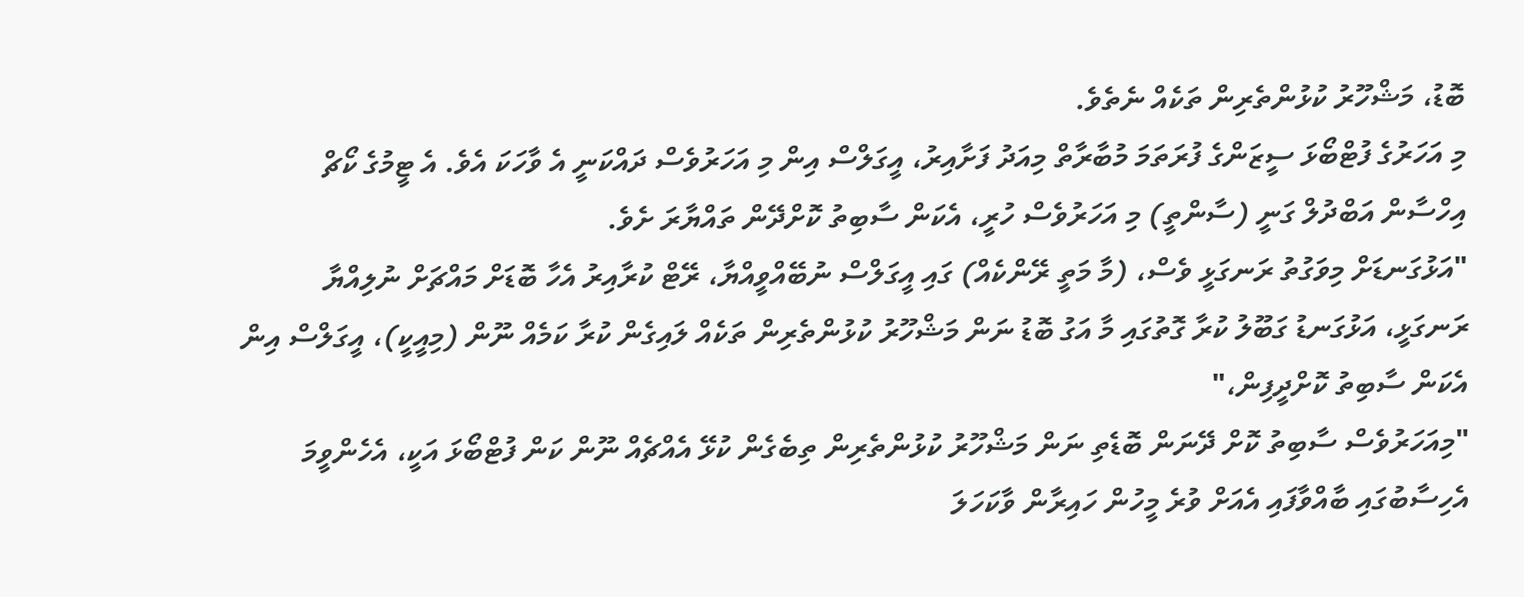ބޮޑު، މަޝްހޫރު ކުޅުންތެރިން ތަކެއް ނެތެވެ.
މި އަހަރުގެ ފުޓްބޯޅަ ސީޒަންގެ ފުރަތަމަ މުބާރާތް މިއަދު ފަށާއިރު، އީގަލްސް އިން މި އަހަރުވެސް ދައްކަނީ އެ ވާހަކަ އެވެ. އެ ޓީމުގެ ކޯޗް އިހްސާން އަބްދުލް ގަނީ (ސާންތީ) މި އަހަރުވެސް ހުރީ، އެކަން ސާބިތު ކޮށްދޭން ތައްޔާރަ ށެވެ.
"އަޅުގަނޑަށް މިވަގުތު ރަނގަޅީ ވެސް، (މާ މަތީ ރޭންކެއް) ގައި އީގަލްސް ނުބޭއްވީއްޔާ، ރޭޓް ކުރާއިރު އެހާ ބޮޑަށް މައްޗަށް ނުލިއްޔާ ރަނގަޅީ، އަޅުގަނޑު ގަބޫލު ކުރާ ގޮތުގައި މާ އަގު ބޮޑު ނަން މަޝްހޫރު ކުޅުންތެރިން ތަކެއް ލައިގެން ކުރާ ކަމެއް ނޫން (މިއީކީ)، އީގަލްސް އިން އެކަން ސާބިތު ކޮށްދީފިން،"
"މިއަހަރުވެސް ސާބިތު ކޮށް ދޭނަން ބޮޑެތި ނަން މަޝްހޫރު ކުޅުންތެރިން ތިބެގެން ކުޅޭ އެއްޗެއް ނޫން ކަން ފުޓްބޯޅަ އަކީ، އެހެންވީމަ އެހިސާބުގައި ބާއްވާފައި އެއަށް ވުރެ މީހުން ހައިރާން ވާކަހަލަ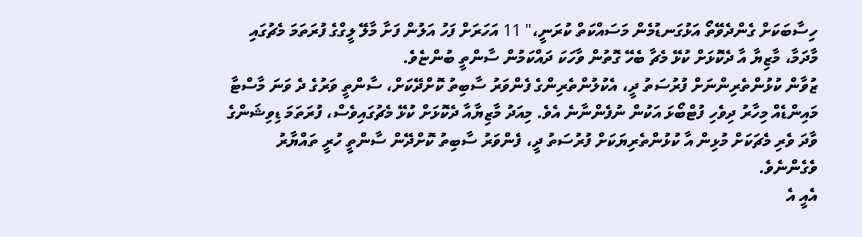ހިސާބަކަށް ގެންދެވޭތޯ އަޅުގަނޑުމެން މަސައްކަތް ކުރަނީ،" 11 އަހަރަށް ފަހު އަލުން ފަށާ މާލޭ ލީގްގެ ފުރަތަމަ މެޗުގައި މާދަމާ، މާޒިޔާ އާ ދެކޮޅަށް ކުޅޭ މެޗާ ބެހޭ ގޮތުން ވާހަކަ ދައްކަމުން ސާންތީ ބުންޏެވެ.
ޒުވާން ކުޅުންތެރިންނަށް ފުރުސަތު ދީ، އެކުލުންތެރިންގެ ފެންވަރު ސާބިތު ކޮށްދޭކަށް، ސާންތީ ވަރުގެ ދެ ވަނަ މާސްޓާ މައިންޑެއް މިހާރު ދިވެހި ފުޓްބޯޅަ އަކުން ނުފެންނާނެ އެވެ. މިއަދު މާޒިޔާއާ ދެކޮޅަށް ކުޅޭ މެޗުގައިވެސް، ފުރަތަމަ ޑިވިޝަންގެ ވާދަ ވެރި މެޗަކަށް މުޅިން އާ ކުޅުންތެރިޔަކަށް ފުރުސަތު ދީ، ފެންވަރު ސާބިތު ކޮށްދޭން ސާންތީ ހުރީ ތައްޔާރު ވެގެންނެވެ.
އެއީ އެ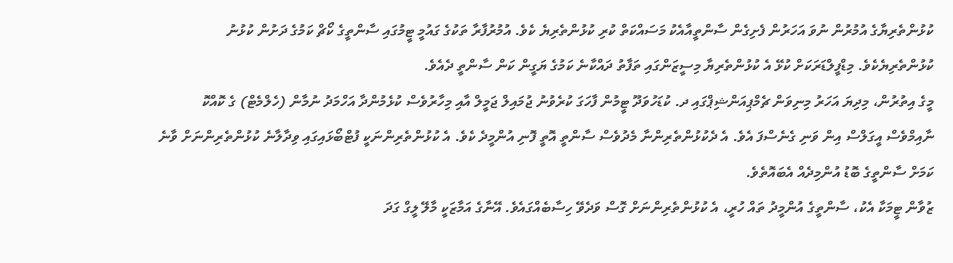ކުޅުންތެރިޔާގެ އުމުރުން ނުވަ އަހަރުން ފެށިގެން ސާންތީއާއެކު މަސައްކަތް ކުރި ކުޅުންތެރިޔެ ކެވެ. އުމުރުފާރާ ތަކުގެ ގައުމީ ޓީމުގައި ސާންތީގެ ކޯޗް ކަމުގެ ދަށުން ކުޅުނު ކުޅުންތެރިޔެކެވެ. މިޑްފީލްޑަރަކަށް ކުޅޭ އެ ކުޅުންތެރިޔާ މިސީޒަންގައި ތަފާތު ދައްކާނެ ކަމުގެ ޔަގީން ކަން ސާންތީ ދެއެވެ.
މީގެ އިތުރުން، މިދިޔަ އަހަރު މިނިވަން ޗެމްޕިއަންޝިޕްގައި ދ. ކުޑަހުވަދޫ ޓީމުން ފާހަގަ ކުރެވުނު ޖުމައިލް ޖަމީލް އާއި މިހާރުވެސް ކުޅެމުންދާ އަހްމަދު ނުމާން (ހެލްމެޓް) ގެ ކޮއްކޮ ނާއިމްވެސް އީގަލްސް އިން ވަނި ގެނެސްފަ އެވެ. އެ ދެކުޅުންތެރިންނާ މެދުވެސް ސާންތީ އޮތީ ފޮނި އުންމީދެ ކެވެ. އެ ކުޅުންތެރިންނަކީ ފުޓްބޯޅައިގައި ވިދާލާނެ ކުޅުންތެރިންނަށް ވާނެ ކަމަށް ސާންތީގެ ބޮޑު އުންމިދެއް އެބައޮތެވެ.
ޒުވާން ޓީމަކާ އެކު، ސާންތީގެ އުންމީދު ތައް ހުރީ، އެ ކުޅުންތެރިންނަށް ގޮސް ވަދެވޭ ހިސާބެއްގައެވެ. އޭނާގެ އަމާޒަކީ މާލޭ ލީގް ގަދަ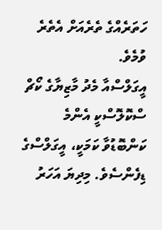ހަތަރެއްގެ ތެރެއަށް އެތެރެ ވުމެވެ.
އީގަލްސްއާ މެދު މާޒިޔާގެ ކޯޗް ސްކޮލޮސްކީ އެންމެ ކަންބޮޑުވާ ކަމަކީ، އީގަލްސްގެ ޑިފެންސެވެ. މިދިޔަ އަހަރު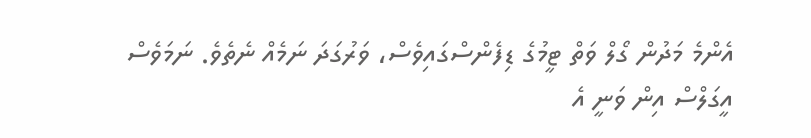އެންމެ މަދުން ގޯލް ވަތް ޓީމުގެ ޑިފެންސްގައިވެސް، ވަރުގަދަ ނަމެއް ނެތެވެ. ނަމަވެސް އީގަލްސް އިން ވަނީ އެ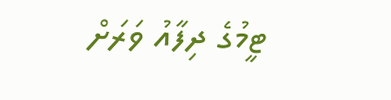ޓީމުގެ ދިފާއު ވަރަށް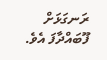ރަނގަޅަށް ފޫބައްދާފަ އެވެ.